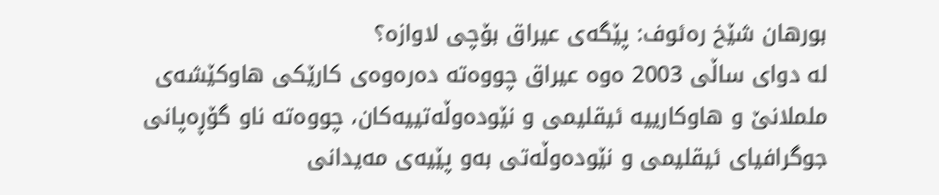بورهان شێخ رەئوف: پێگەی عیراق بۆچی لاوازە؟
لە دوای ساڵی 2003 ەوە عیراق چووەتە دەرەوەی كارێكی هاوكێشەی ململانێ و هاوكارییە ئیقلیمی و نێودەوڵەتییەكان، چووەتە ناو گۆڕەپانی جوگرافیای ئیقلیمی و نێودەوڵەتی بەو پێیەی مەیدانی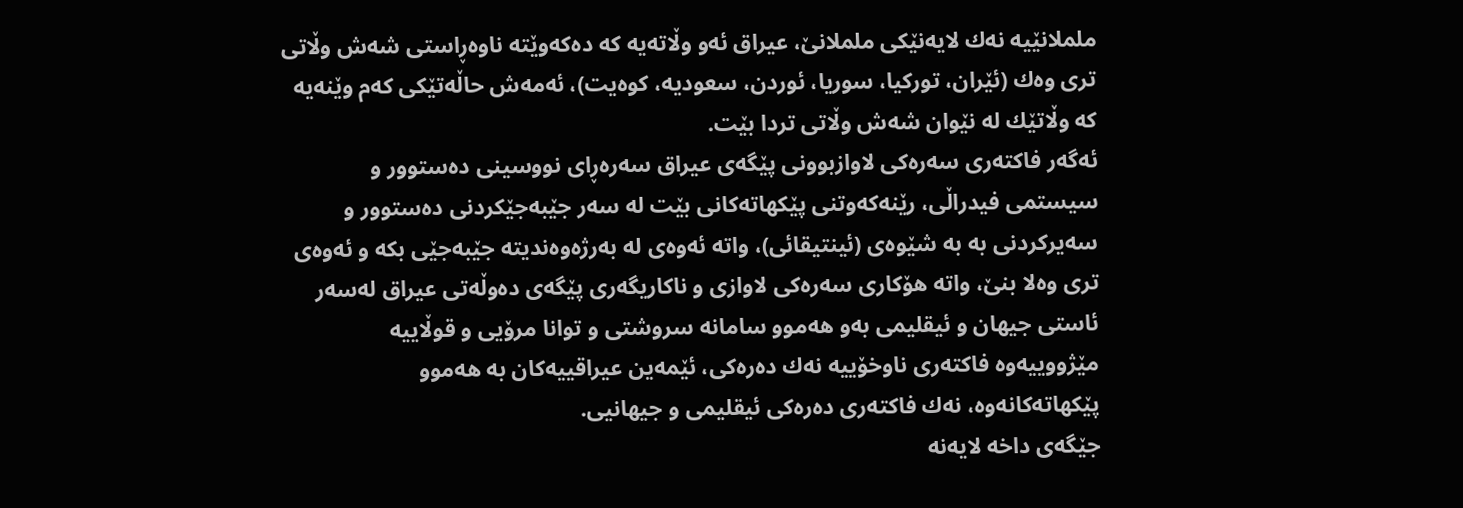ململانێیە نەك لایەنێكی ململانێ، عیراق ئەو وڵاتەیە كە دەكەوێتە ناوەڕاستی شەش وڵاتی تری وەك (ئێران، توركیا، سوریا، ئوردن، سعودیە، كوەیت)، ئەمەش حاڵەتێكی كەم وێنەیە كە وڵاتێك لە نێوان شەش وڵاتی تردا بێت.
ئەگەر فاكتەری سەرەكی لاوازبوونی پێگەی عیراق سەرەڕای نووسینی دەستوور و سیستمی فیدراڵی، رێنەكەوتنی پێكهاتەكانی بێت لە سەر جێبەجێكردنی دەستوور و سەیركردنی بە بە شێوەی (ئینتیقائی)، واتە ئەوەی لە بەرژەوەندیتە جێبەجێی بكە و ئەوەی تری وەلا بنێ، واتە هۆكاری سەرەكی لاوازی و ناكاریگەری پێگەی دەوڵەتی عیراق لەسەر ئاستی جیهان و ئیقلیمی بەو هەموو سامانە سروشتی و توانا مرۆیی و قوڵاییە مێژووییەوە فاكتەری ناوخۆییە نەك دەرەكی، ئێمەین عیراقییەكان بە هەموو پێكهاتەكانەوە، نەك فاكتەری دەرەكی ئیقلیمی و جیهانیی.
جێگەی داخە لایەنە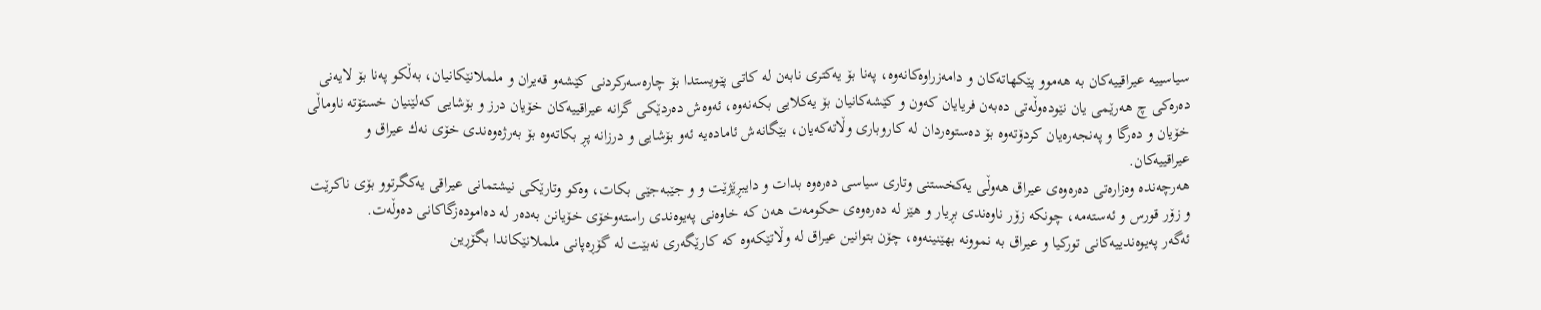سیاسییە عیراقییەكان بە هەموو پێكهاتەكان و دامەزراوەكانەوە، پەنا بۆ یەكتری نابەن لە كاتی پێویستدا بۆ چارەسەركردنی كێشەو قەیران و ململانێكانیان، بەڵكو پەنا بۆ لایەنی دەرەكی چ هەرێمی یان نێودەوڵەتی دەبەن فریایان كەون و كێشەكانیان بۆ یەكلایی بكەنەوە، ئەوەش دەردێكی گرانە عیراقییەكان خۆیان درز و بۆشایی كەلێنیان خستۆتە ناوماڵی خۆیان و دەرگا و پەنجەرەیان كردۆتەوە بۆ دەستوەردان لە كاروباری وڵاتەكەیان، بێگانەش ئامادەیە ئەو بۆشایی و درزانە پڕ بكاتەوە بۆ بەرژەوەندی خۆی نەك عیراق و عیراقییەكان.
هەرچەندە وەزارەتی دەرەوەی عیراق هەوڵی یەكخستنی وتاری سیاسی دەرەوە بدات و دایبڕێژێت و و جێبەجێی بكات، وەكو وتارێكی نیشتمانی عیراقی یەكگرتوو بۆی ناكرێت و زۆر قورس و ئەستەمە، چونكە زۆر ناوەندی بڕیار و هێز لە دەرەوەی حكومەت هەن كە خاوەنی پەیوەندی راستەوخۆی خۆیانن بەدەر لە دەامودەزگاكانی دەوڵەت.
ئەگەر پەیوەندییەكانی توركیا و عیراق بە نموونە بهێنینەوە، چۆن بتوانین عیراق لە وڵاتێكەوە كە كارێگەری نەبێت لە گۆڕەپانی ململانێكاندا بگۆڕین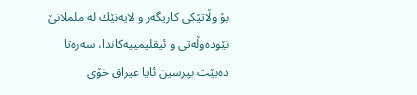بۆ وڵاتێكی كاریگەر و لایەنێك لە ململانێ نێودەوڵەتی و ئیقلیمییەكاندا، سەرەتا دەبێت بپرسین ئایا عیراق خۆی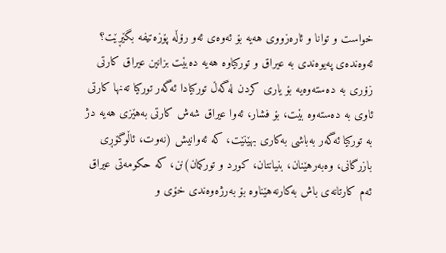خواست و توانا و ئارەزووی هەیە بۆ ئەوەی ئەو رۆڵە پۆزەتیفە بگێڕێت؟
ئەوەندەی پەیوەندی بە عیراق و توركیاوە هەیە دەبێت بزانین عیراق كارتی زۆری بە دەستەوەیە بۆ یاری كردن لەگەڵ توركیادا ئەگەر توركیا تەنها كارتی ئاوی بە دەستەوە بێت، بۆ فشار، ئەوا عیراق شەش كارتی بەهێزی هەیە دژ بە توركیا ئەگەر بەباشی بەكاری بهێنێت، كە ئەوانیش (نەوت، ئاڵوگۆڕی بازرگانی، وەبەرهێنان، بنیانتان، كورد و توركمان)نن، كە حكومەتی عیراق ئەم كارتانەی باش بەكارنەهێناوە بۆ بەرژەوەندی خۆی و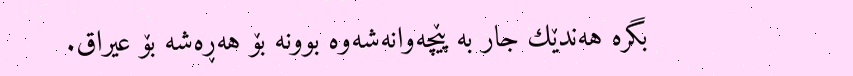بگرە هەندێك جار بە پێچەوانەشەوە بوونە بۆ هەڕەشە بۆ عیراق.